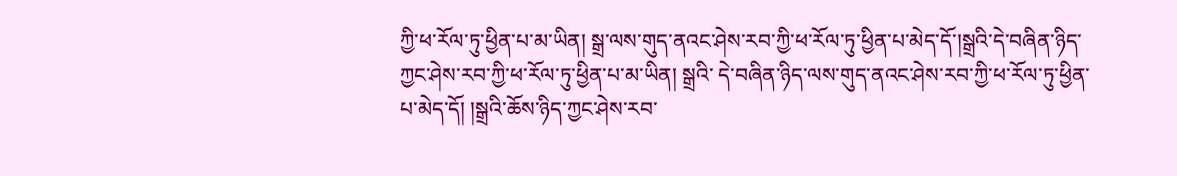ཀྱི་ཕ་རོལ་ཏུ་ཕྱིན་པ་མ་ཡིན། སྒྲ་ལས་གུད་ནའང་ཤེས་རབ་ཀྱི་ཕ་རོལ་ཏུ་ཕྱིན་པ་མེད་དོ་།སྒྲའི་དེ་བཞིན་ཉིད་ཀྱང་ཤེས་རབ་ཀྱི་ཕ་རོལ་ཏུ་ཕྱིན་པ་མ་ཡིན། སྒྲའི་ དེ་བཞིན་ཉིད་ལས་གུད་ནའང་ཤེས་རབ་ཀྱི་ཕ་རོལ་ཏུ་ཕྱིན་པ་མེད་དོ། །སྒྲའི་ཆོས་ཉིད་ཀྱང་ཤེས་རབ་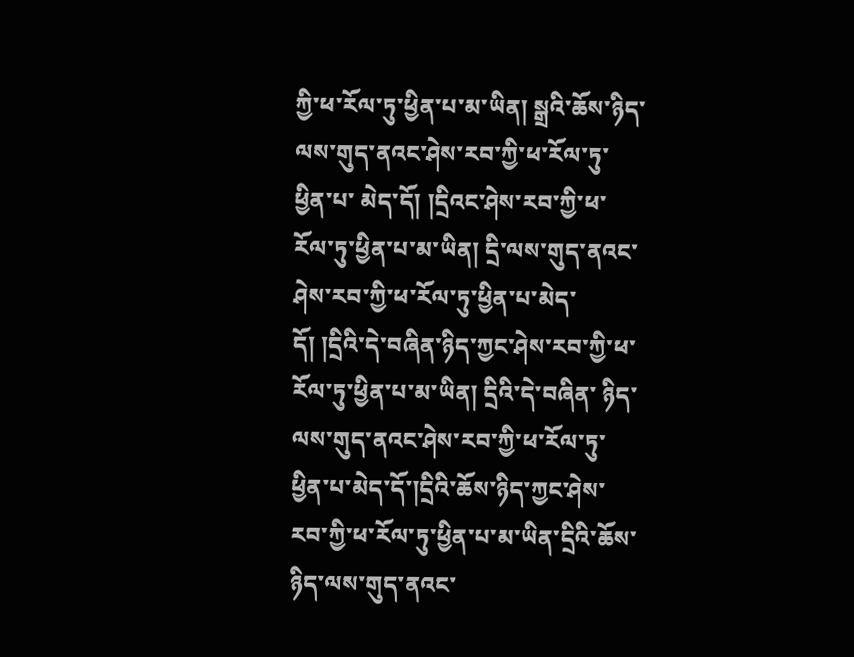ཀྱི་ཕ་རོལ་ཏུ་ཕྱིན་པ་མ་ཡིན། སྒྲའི་ཆོས་ཉིད་ལས་གུད་ནའང་ཤེས་རབ་ཀྱི་ཕ་རོལ་ཏུ་ཕྱིན་པ་ མེད་དོ། །དྲིའང་ཤེས་རབ་ཀྱི་ཕ་རོལ་ཏུ་ཕྱིན་པ་མ་ཡིན། དྲི་ལས་གུད་ནའང་ཤེས་རབ་ཀྱི་ཕ་རོལ་ཏུ་ཕྱིན་པ་མེད་དོ། །དྲིའི་དེ་བཞིན་ཉིད་ཀྱང་ཤེས་རབ་ཀྱི་ཕ་རོལ་ཏུ་ཕྱིན་པ་མ་ཡིན། དྲིའི་དེ་བཞིན་ ཉིད་ལས་གུད་ནའང་ཤེས་རབ་ཀྱི་ཕ་རོལ་ཏུ་ཕྱིན་པ་མེད་དོ་།དྲིའི་ཆོས་ཉིད་ཀྱང་ཤེས་རབ་ཀྱི་ཕ་རོལ་ཏུ་ཕྱིན་པ་མ་ཡིན་དྲིའི་ཆོས་ཉིད་ལས་གུད་ནའང་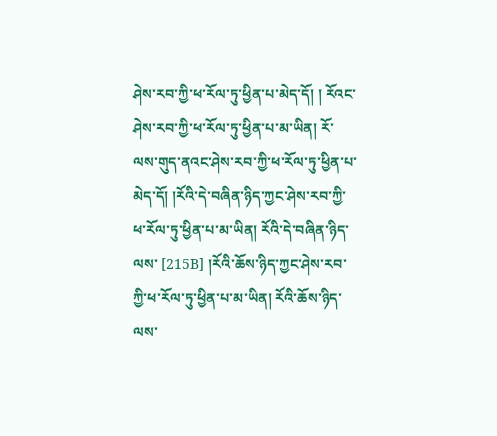ཤེས་རབ་ཀྱི་ཕ་རོལ་ཏུ་ཕྱིན་པ་མེད་དོ། ། རོའང་ཤེས་རབ་ཀྱི་ཕ་རོལ་ཏུ་ཕྱིན་པ་མ་ཡིན། རོ་ལས་གུད་ནའང་ཤེས་རབ་ཀྱི་ཕ་རོལ་ཏུ་ཕྱིན་པ་མེད་དོ། །རོའི་དེ་བཞིན་ཉིད་ཀྱང་ཤེས་རབ་ཀྱི་ཕ་རོལ་ཏུ་ཕྱིན་པ་མ་ཡིན། རོའི་དེ་བཞིན་ཉིད་ལས་ [215B] །རོའི་ཆོས་ཉིད་ཀྱང་ཤེས་རབ་ཀྱི་ཕ་རོལ་ཏུ་ཕྱིན་པ་མ་ཡིན། རོའི་ཆོས་ཉིད་ལས་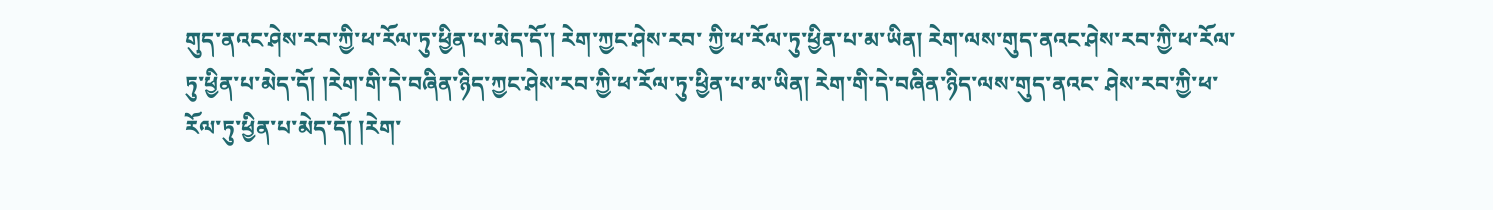གུད་ནའང་ཤེས་རབ་ཀྱི་ཕ་རོལ་ཏུ་ཕྱིན་པ་མེད་དོ་། རེག་ཀྱང་ཤེས་རབ་ ཀྱི་ཕ་རོལ་ཏུ་ཕྱིན་པ་མ་ཡིན། རེག་ལས་གུད་ནའང་ཤེས་རབ་ཀྱི་ཕ་རོལ་ཏུ་ཕྱིན་པ་མེད་དོ། །རེག་གི་དེ་བཞིན་ཉིད་ཀྱང་ཤེས་རབ་ཀྱི་ཕ་རོལ་ཏུ་ཕྱིན་པ་མ་ཡིན། རེག་གི་དེ་བཞིན་ཉིད་ལས་གུད་ནའང་ ཤེས་རབ་ཀྱི་ཕ་རོལ་ཏུ་ཕྱིན་པ་མེད་དོ། །རེག་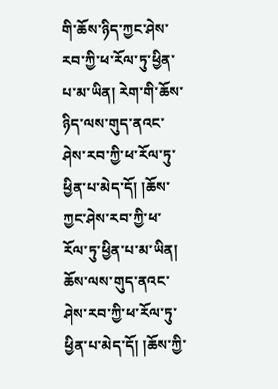གི་ཆོས་ཉིད་ཀྱང་ཤེས་རབ་ཀྱི་ཕ་རོལ་ཏུ་ཕྱིན་པ་མ་ཡིན། རེག་གི་ཆོས་ཉིད་ལས་གུད་ནའང་ཤེས་རབ་ཀྱི་ཕ་རོལ་ཏུ་ཕྱིན་པ་མེད་དོ། །ཆོས་ཀྱང་ཤེས་རབ་ཀྱི་ཕ་ རོལ་ཏུ་ཕྱིན་པ་མ་ཡིན། ཆོས་ལས་གུད་ནའང་ཤེས་རབ་ཀྱི་ཕ་རོལ་ཏུ་ཕྱིན་པ་མེད་དོ། །ཆོས་ཀྱི་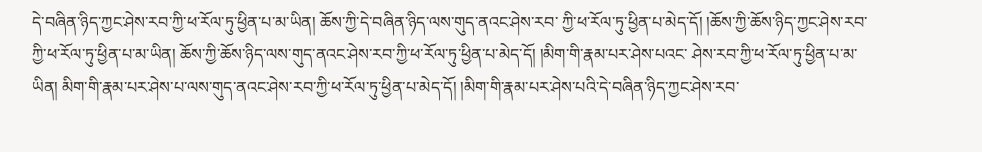དེ་བཞིན་ཉིད་ཀྱང་ཤེས་རབ་ཀྱི་ཕ་རོལ་ཏུ་ཕྱིན་པ་མ་ཡིན། ཆོས་ཀྱི་དེ་བཞིན་ཉིད་ལས་གུད་ནའང་ཤེས་རབ་ ཀྱི་ཕ་རོལ་ཏུ་ཕྱིན་པ་མེད་དོ། །ཆོས་ཀྱི་ཆོས་ཉིད་ཀྱང་ཤེས་རབ་ཀྱི་ཕ་རོལ་ཏུ་ཕྱིན་པ་མ་ཡིན། ཆོས་ཀྱི་ཆོས་ཉིད་ལས་གུད་ནའང་ཤེས་རབ་ཀྱི་ཕ་རོལ་ཏུ་ཕྱིན་པ་མེད་དོ། །མིག་གི་རྣམ་པར་ཤེས་པའང་ ཤེས་རབ་ཀྱི་ཕ་རོལ་ཏུ་ཕྱིན་པ་མ་ཡིན། མིག་གི་རྣམ་པར་ཤེས་པ་ལས་གུད་ནའང་ཤེས་རབ་ཀྱི་ཕ་རོལ་ཏུ་ཕྱིན་པ་མེད་དོ། །མིག་གི་རྣམ་པར་ཤེས་པའི་དེ་བཞིན་ཉིད་ཀྱང་ཤེས་རབ་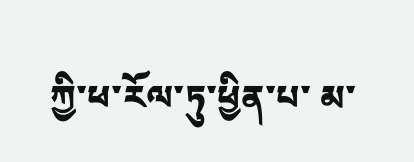ཀྱི་ཕ་རོལ་ཏུ་ཕྱིན་པ་ མ་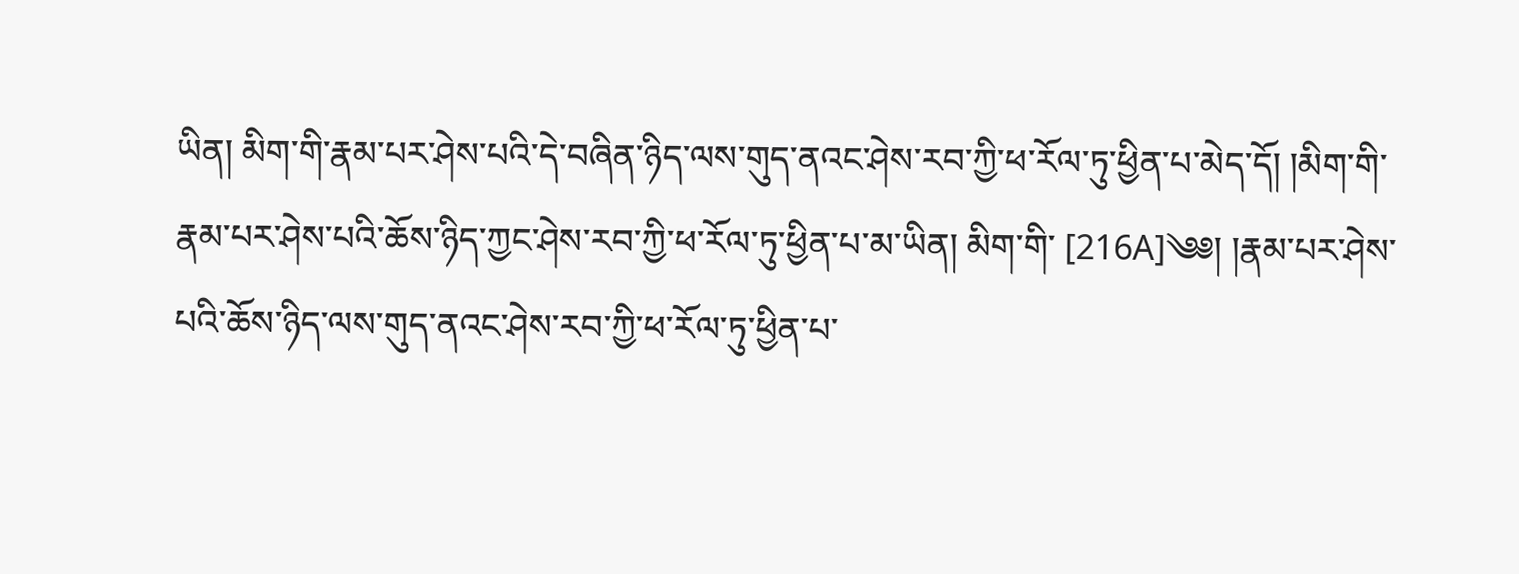ཡིན། མིག་གི་རྣམ་པར་ཤེས་པའི་དེ་བཞིན་ཉིད་ལས་གུད་ནའང་ཤེས་རབ་ཀྱི་ཕ་རོལ་ཏུ་ཕྱིན་པ་མེད་དོ། །མིག་གི་རྣམ་པར་ཤེས་པའི་ཆོས་ཉིད་ཀྱང་ཤེས་རབ་ཀྱི་ཕ་རོལ་ཏུ་ཕྱིན་པ་མ་ཡིན། མིག་གི་ [216A]༄༅། །རྣམ་པར་ཤེས་པའི་ཆོས་ཉིད་ལས་གུད་ནའང་ཤེས་རབ་ཀྱི་ཕ་རོལ་ཏུ་ཕྱིན་པ་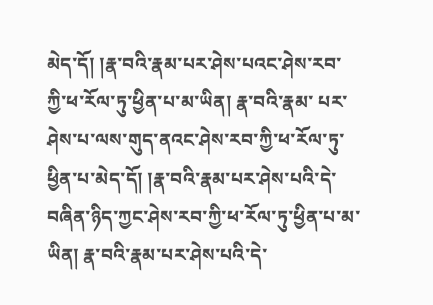མེད་དོ། །རྣ་བའི་རྣམ་པར་ཤེས་པའང་ཤེས་རབ་ཀྱི་ཕ་རོལ་ཏུ་ཕྱིན་པ་མ་ཡིན། རྣ་བའི་རྣམ་ པར་ཤེས་པ་ལས་གུད་ནའང་ཤེས་རབ་ཀྱི་ཕ་རོལ་ཏུ་ཕྱིན་པ་མེད་དོ། །རྣ་བའི་རྣམ་པར་ཤེས་པའི་དེ་བཞིན་ཉིད་ཀྱང་ཤེས་རབ་ཀྱི་ཕ་རོལ་ཏུ་ཕྱིན་པ་མ་ཡིན། རྣ་བའི་རྣམ་པར་ཤེས་པའི་དེ་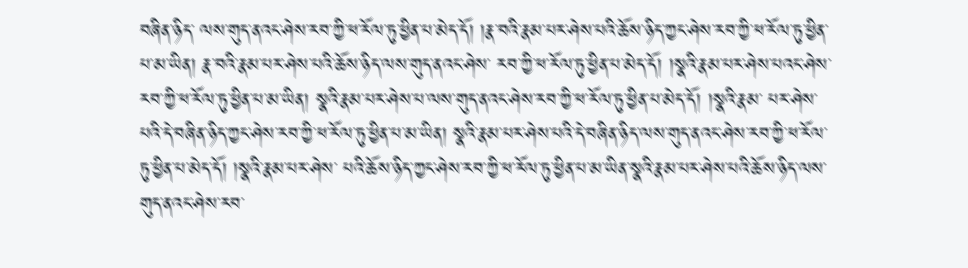བཞིན་ཉིད་ ལས་གུད་ནའང་ཤེས་རབ་ཀྱི་ཕ་རོལ་ཏུ་ཕྱིན་པ་མེད་དོ། །རྣ་བའི་རྣམ་པར་ཤེས་པའི་ཆོས་ཉིད་ཀྱང་ཤེས་རབ་ཀྱི་ཕ་རོལ་ཏུ་ཕྱིན་པ་མ་ཡིན། རྣ་བའི་རྣམ་པར་ཤེས་པའི་ཆོས་ཉིད་ལས་གུད་ནའང་ཤེས་ རབ་ཀྱི་ཕ་རོལ་ཏུ་ཕྱིན་པ་མེད་དོ། །སྣའི་རྣམ་པར་ཤེས་པའང་ཤེས་རབ་ཀྱི་ཕ་རོལ་ཏུ་ཕྱིན་པ་མ་ཡིན། སྣའི་རྣམ་པར་ཤེས་པ་ལས་གུད་ནའང་ཤེས་རབ་ཀྱི་ཕ་རོལ་ཏུ་ཕྱིན་པ་མེད་དོ། །སྣའི་རྣམ་ པར་ཤེས་པའི་དེ་བཞིན་ཉིད་ཀྱང་ཤེས་རབ་ཀྱི་ཕ་རོལ་ཏུ་ཕྱིན་པ་མ་ཡིན། སྣའི་རྣམ་པར་ཤེས་པའི་དེ་བཞིན་ཉིད་ལས་གུད་ནའང་ཤེས་རབ་ཀྱི་ཕ་རོལ་ཏུ་ཕྱིན་པ་མེད་དོ། །སྣའི་རྣམ་པར་ཤེས་ པའི་ཆོས་ཉིད་ཀྱང་ཤེས་རབ་ཀྱི་ཕ་རོལ་ཏུ་ཕྱིན་པ་མ་ཡིན་སྣའི་རྣམ་པར་ཤེས་པའི་ཆོས་ཉིད་ལས་གུད་ནའང་ཤེས་རབ་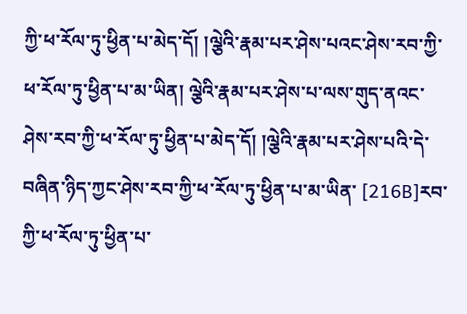ཀྱི་ཕ་རོལ་ཏུ་ཕྱིན་པ་མེད་དོ། །ལྕེའི་རྣམ་པར་ཤེས་པའང་ཤེས་རབ་ཀྱི་ ཕ་རོལ་ཏུ་ཕྱིན་པ་མ་ཡིན། ལྕེའི་རྣམ་པར་ཤེས་པ་ལས་གུད་ནའང་ཤེས་རབ་ཀྱི་ཕ་རོལ་ཏུ་ཕྱིན་པ་མེད་དོ། །ལྕེའི་རྣམ་པར་ཤེས་པའི་དེ་བཞིན་ཉིད་ཀྱང་ཤེས་རབ་ཀྱི་ཕ་རོལ་ཏུ་ཕྱིན་པ་མ་ཡིན་ [216B]རབ་ཀྱི་ཕ་རོལ་ཏུ་ཕྱིན་པ་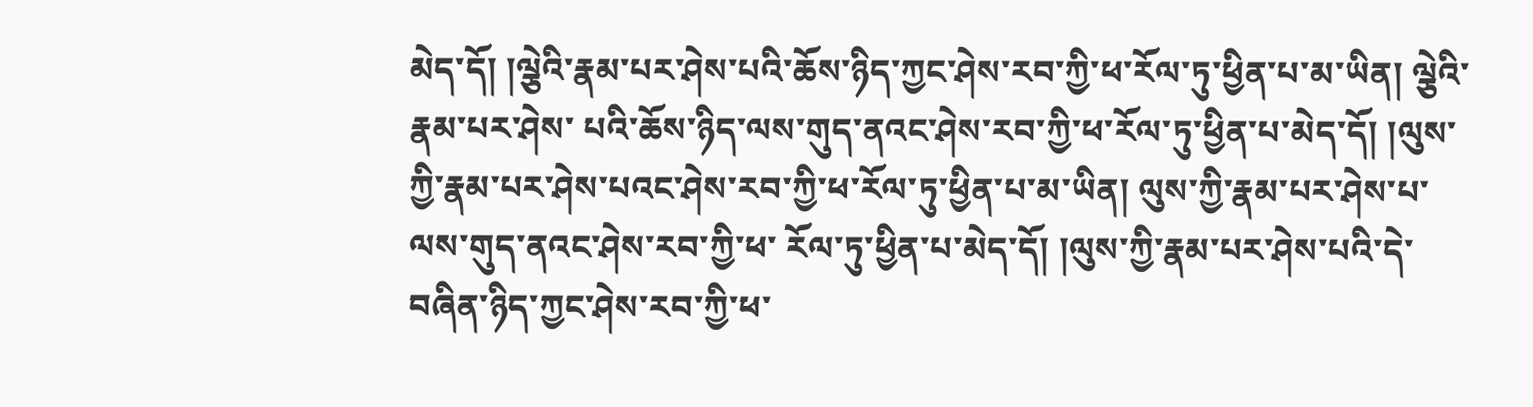མེད་དོ། །ལྕེའི་རྣམ་པར་ཤེས་པའི་ཆོས་ཉིད་ཀྱང་ཤེས་རབ་ཀྱི་ཕ་རོལ་ཏུ་ཕྱིན་པ་མ་ཡིན། ལྕེའི་རྣམ་པར་ཤེས་ པའི་ཆོས་ཉིད་ལས་གུད་ནའང་ཤེས་རབ་ཀྱི་ཕ་རོལ་ཏུ་ཕྱིན་པ་མེད་དོ། །ལུས་ཀྱི་རྣམ་པར་ཤེས་པའང་ཤེས་རབ་ཀྱི་ཕ་རོལ་ཏུ་ཕྱིན་པ་མ་ཡིན། ལུས་ཀྱི་རྣམ་པར་ཤེས་པ་ལས་གུད་ནའང་ཤེས་རབ་ཀྱི་ཕ་ རོལ་ཏུ་ཕྱིན་པ་མེད་དོ། །ལུས་ཀྱི་རྣམ་པར་ཤེས་པའི་དེ་བཞིན་ཉིད་ཀྱང་ཤེས་རབ་ཀྱི་ཕ་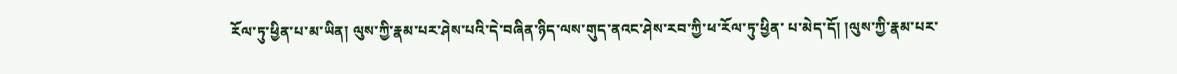རོལ་ཏུ་ཕྱིན་པ་མ་ཡིན། ལུས་ཀྱི་རྣམ་པར་ཤེས་པའི་དེ་བཞིན་ཉིད་ལས་གུད་ནའང་ཤེས་རབ་ཀྱི་ཕ་རོལ་ཏུ་ཕྱིན་ པ་མེད་དོ། །ལུས་ཀྱི་རྣམ་པར་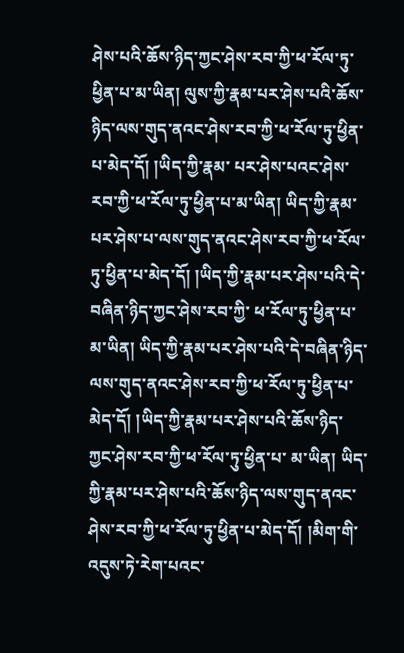ཤེས་པའི་ཆོས་ཉིད་ཀྱང་ཤེས་རབ་ཀྱི་ཕ་རོལ་ཏུ་ཕྱིན་པ་མ་ཡིན། ལུས་ཀྱི་རྣམ་པར་ཤེས་པའི་ཆོས་ཉིད་ལས་གུད་ནའང་ཤེས་རབ་ཀྱི་ཕ་རོལ་ཏུ་ཕྱིན་པ་མེད་དོ། །ཡིད་ཀྱི་རྣམ་ པར་ཤེས་པའང་ཤེས་རབ་ཀྱི་ཕ་རོལ་ཏུ་ཕྱིན་པ་མ་ཡིན། ཡིད་ཀྱི་རྣམ་པར་ཤེས་པ་ལས་གུད་ནའང་ཤེས་རབ་ཀྱི་ཕ་རོལ་ཏུ་ཕྱིན་པ་མེད་དོ། །ཡིད་ཀྱི་རྣམ་པར་ཤེས་པའི་དེ་བཞིན་ཉིད་ཀྱང་ཤེས་རབ་ཀྱི་ ཕ་རོལ་ཏུ་ཕྱིན་པ་མ་ཡིན། ཡིད་ཀྱི་རྣམ་པར་ཤེས་པའི་དེ་བཞིན་ཉིད་ལས་གུད་ནའང་ཤེས་རབ་ཀྱི་ཕ་རོལ་ཏུ་ཕྱིན་པ་མེད་དོ། །ཡིད་ཀྱི་རྣམ་པར་ཤེས་པའི་ཆོས་ཉིད་ཀྱང་ཤེས་རབ་ཀྱི་ཕ་རོལ་ཏུ་ཕྱིན་པ་ མ་ཡིན། ཡིད་ཀྱི་རྣམ་པར་ཤེས་པའི་ཆོས་ཉིད་ལས་གུད་ནའང་ཤེས་རབ་ཀྱི་ཕ་རོལ་ཏུ་ཕྱིན་པ་མེད་དོ། །མིག་གི་འདུས་ཏེ་རེག་པའང་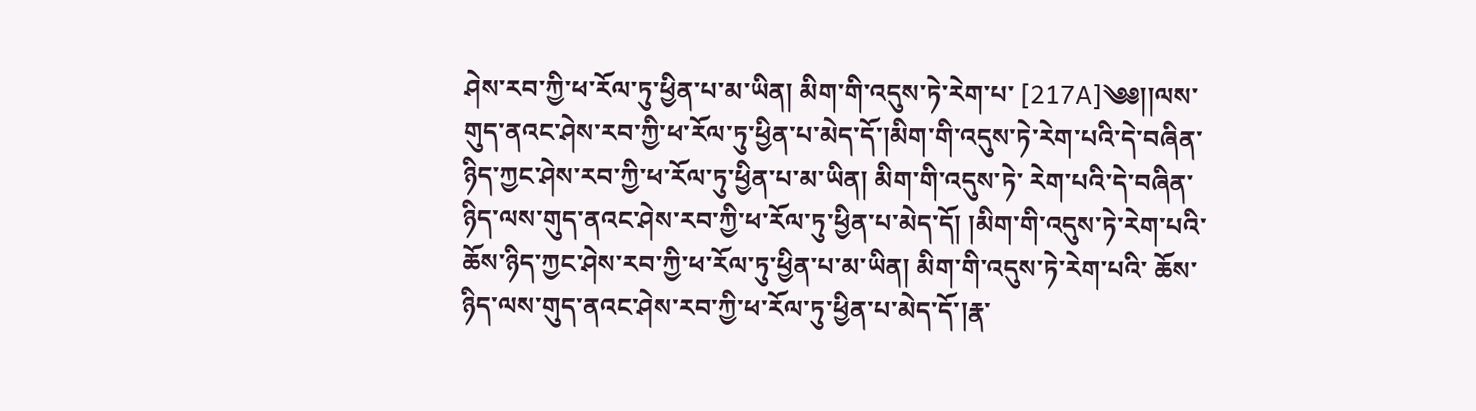ཤེས་རབ་ཀྱི་ཕ་རོལ་ཏུ་ཕྱིན་པ་མ་ཡིན། མིག་གི་འདུས་ཏེ་རེག་པ་ [217A]༄༅།།ལས་གུད་ནའང་ཤེས་རབ་ཀྱི་ཕ་རོལ་ཏུ་ཕྱིན་པ་མེད་དོ་།མིག་གི་འདུས་ཏེ་རེག་པའི་དེ་བཞིན་ཉིད་ཀྱང་ཤེས་རབ་ཀྱི་ཕ་རོལ་ཏུ་ཕྱིན་པ་མ་ཡིན། མིག་གི་འདུས་ཏེ་ རེག་པའི་དེ་བཞིན་ཉིད་ལས་གུད་ནའང་ཤེས་རབ་ཀྱི་ཕ་རོལ་ཏུ་ཕྱིན་པ་མེད་དོ། །མིག་གི་འདུས་ཏེ་རེག་པའི་ཆོས་ཉིད་ཀྱང་ཤེས་རབ་ཀྱི་ཕ་རོལ་ཏུ་ཕྱིན་པ་མ་ཡིན། མིག་གི་འདུས་ཏེ་རེག་པའི་ ཆོས་ཉིད་ལས་གུད་ནའང་ཤེས་རབ་ཀྱི་ཕ་རོལ་ཏུ་ཕྱིན་པ་མེད་དོ་།རྣ་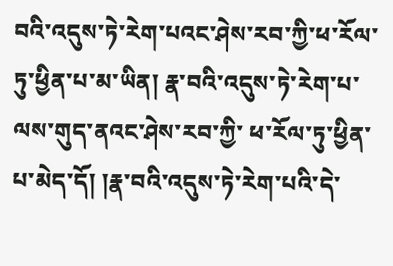བའི་འདུས་ཏེ་རེག་པའང་ཤེས་རབ་ཀྱི་ཕ་རོལ་ཏུ་ཕྱིན་པ་མ་ཡིན། རྣ་བའི་འདུས་ཏེ་རེག་པ་ལས་གུད་ནའང་ཤེས་རབ་ཀྱི་ ཕ་རོལ་ཏུ་ཕྱིན་པ་མེད་དོ། །རྣ་བའི་འདུས་ཏེ་རེག་པའི་དེ་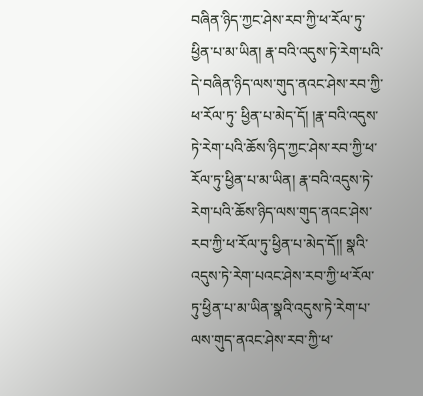བཞིན་ཉིད་ཀྱང་ཤེས་རབ་ཀྱི་ཕ་རོལ་ཏུ་ཕྱིན་པ་མ་ཡིན། རྣ་བའི་འདུས་ཏེ་རེག་པའི་དེ་བཞིན་ཉིད་ལས་གུད་ནའང་ཤེས་རབ་ཀྱི་ཕ་རོལ་ཏུ་ ཕྱིན་པ་མེད་དོ། །རྣ་བའི་འདུས་ཏེ་རེག་པའི་ཆོས་ཉིད་ཀྱང་ཤེས་རབ་ཀྱི་ཕ་རོལ་ཏུ་ཕྱིན་པ་མ་ཡིན། རྣ་བའི་འདུས་ཏེ་རེག་པའི་ཆོས་ཉིད་ལས་གུད་ནའང་ཤེས་རབ་ཀྱི་ཕ་རོལ་ཏུ་ཕྱིན་པ་མེད་དོ།། སྣའི་འདུས་ཏེ་རེག་པའང་ཤེས་རབ་ཀྱི་ཕ་རོལ་ཏུ་ཕྱིན་པ་མ་ཡིན་སྣའི་འདུས་ཏེ་རེག་པ་ལས་གུད་ནའང་ཤེས་རབ་ཀྱི་ཕ་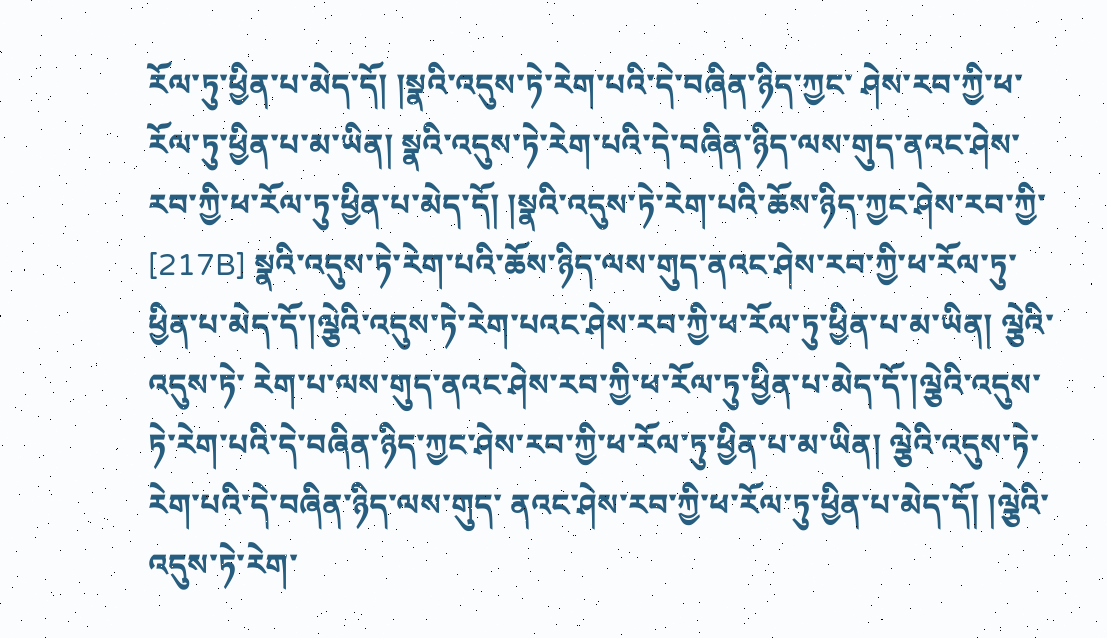རོལ་ཏུ་ཕྱིན་པ་མེད་དོ། །སྣའི་འདུས་ཏེ་རེག་པའི་དེ་བཞིན་ཉིད་ཀྱང་ ཤེས་རབ་ཀྱི་ཕ་རོལ་ཏུ་ཕྱིན་པ་མ་ཡིན། སྣའི་འདུས་ཏེ་རེག་པའི་དེ་བཞིན་ཉིད་ལས་གུད་ནའང་ཤེས་རབ་ཀྱི་ཕ་རོལ་ཏུ་ཕྱིན་པ་མེད་དོ། །སྣའི་འདུས་ཏེ་རེག་པའི་ཆོས་ཉིད་ཀྱང་ཤེས་རབ་ཀྱི་ [217B] སྣའི་འདུས་ཏེ་རེག་པའི་ཆོས་ཉིད་ལས་གུད་ནའང་ཤེས་རབ་ཀྱི་ཕ་རོལ་ཏུ་ཕྱིན་པ་མེད་དོ་།ལྕེའི་འདུས་ཏེ་རེག་པའང་ཤེས་རབ་ཀྱི་ཕ་རོལ་ཏུ་ཕྱིན་པ་མ་ཡིན། ལྕེའི་འདུས་ཏེ་ རེག་པ་ལས་གུད་ནའང་ཤེས་རབ་ཀྱི་ཕ་རོལ་ཏུ་ཕྱིན་པ་མེད་དོ་།ལྕེའི་འདུས་ཏེ་རེག་པའི་དེ་བཞིན་ཉིད་ཀྱང་ཤེས་རབ་ཀྱི་ཕ་རོལ་ཏུ་ཕྱིན་པ་མ་ཡིན། ལྕེའི་འདུས་ཏེ་རེག་པའི་དེ་བཞིན་ཉིད་ལས་གུད་ ནའང་ཤེས་རབ་ཀྱི་ཕ་རོལ་ཏུ་ཕྱིན་པ་མེད་དོ། །ལྕེའི་འདུས་ཏེ་རེག་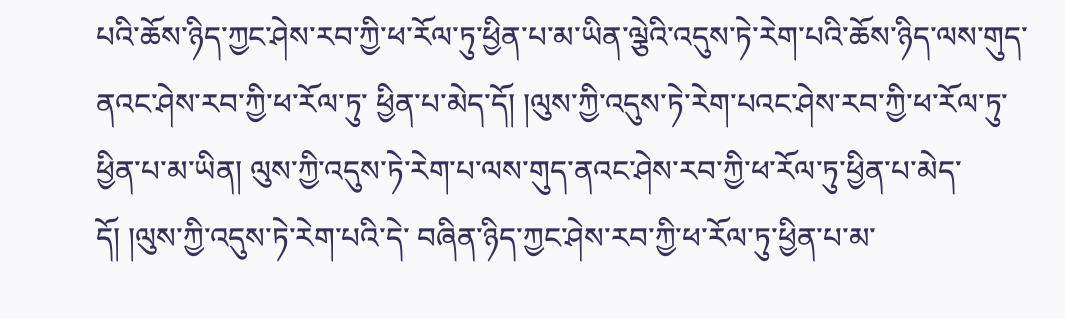པའི་ཆོས་ཉིད་ཀྱང་ཤེས་རབ་ཀྱི་ཕ་རོལ་ཏུ་ཕྱིན་པ་མ་ཡིན་ལྕེའི་འདུས་ཏེ་རེག་པའི་ཆོས་ཉིད་ལས་གུད་ནའང་ཤེས་རབ་ཀྱི་ཕ་རོལ་ཏུ་ ཕྱིན་པ་མེད་དོ། །ལུས་ཀྱི་འདུས་ཏེ་རེག་པའང་ཤེས་རབ་ཀྱི་ཕ་རོལ་ཏུ་ཕྱིན་པ་མ་ཡིན། ལུས་ཀྱི་འདུས་ཏེ་རེག་པ་ལས་གུད་ནའང་ཤེས་རབ་ཀྱི་ཕ་རོལ་ཏུ་ཕྱིན་པ་མེད་དོ། །ལུས་ཀྱི་འདུས་ཏེ་རེག་པའི་དེ་ བཞིན་ཉིད་ཀྱང་ཤེས་རབ་ཀྱི་ཕ་རོལ་ཏུ་ཕྱིན་པ་མ་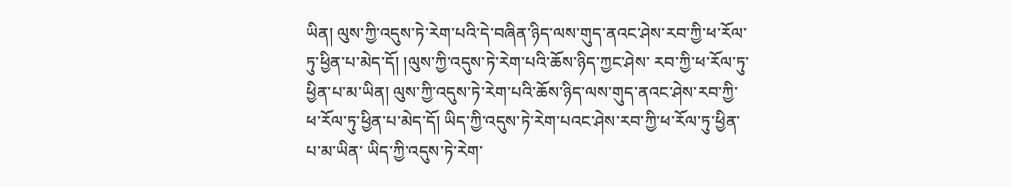ཡིན། ལུས་ཀྱི་འདུས་ཏེ་རེག་པའི་དེ་བཞིན་ཉིད་ལས་གུད་ནའང་ཤེས་རབ་ཀྱི་ཕ་རོལ་ཏུ་ཕྱིན་པ་མེད་དོ། །ལུས་ཀྱི་འདུས་ཏེ་རེག་པའི་ཆོས་ཉིད་ཀྱང་ཤེས་ རབ་ཀྱི་ཕ་རོལ་ཏུ་ཕྱིན་པ་མ་ཡིན། ལུས་ཀྱི་འདུས་ཏེ་རེག་པའི་ཆོས་ཉིད་ལས་གུད་ནའང་ཤེས་རབ་ཀྱི་ཕ་རོལ་ཏུ་ཕྱིན་པ་མེད་དོ། ཡིད་ཀྱི་འདུས་ཏེ་རེག་པའང་ཤེས་རབ་ཀྱི་ཕ་རོལ་ཏུ་ཕྱིན་པ་མ་ཡིན་ ཡིད་ཀྱི་འདུས་ཏེ་རེག་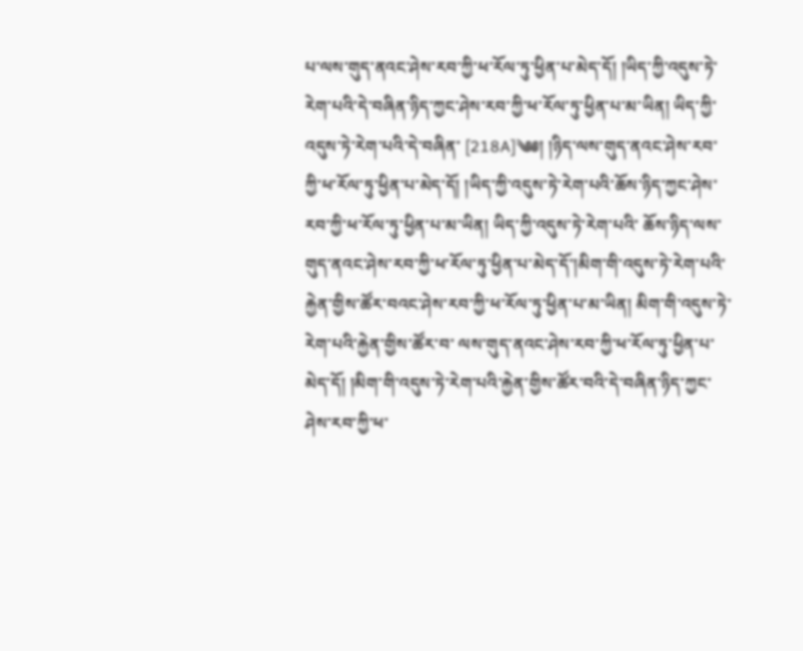པ་ལས་གུད་ནའང་ཤེས་རབ་ཀྱི་ཕ་རོལ་ཏུ་ཕྱིན་པ་མེད་དོ། །ཡིད་ཀྱི་འདུས་ཏེ་རེག་པའི་དེ་བཞིན་ཉིད་ཀྱང་ཤེས་རབ་ཀྱི་ཕ་རོལ་ཏུ་ཕྱིན་པ་མ་ཡིན། ཡིད་ཀྱི་འདུས་ཏེ་རེག་པའི་དེ་བཞིན་ [218A]༄༅། །ཉིད་ལས་གུད་ནའང་ཤེས་རབ་ཀྱི་ཕ་རོལ་ཏུ་ཕྱིན་པ་མེད་དོ། །ཡིད་ཀྱི་འདུས་ཏེ་རེག་པའི་ཆོས་ཉིད་ཀྱང་ཤེས་རབ་ཀྱི་ཕ་རོལ་ཏུ་ཕྱིན་པ་མ་ཡིན། ཡིད་ཀྱི་འདུས་ཏེ་རེག་པའི་ ཆོས་ཉིད་ལས་གུད་ནའང་ཤེས་རབ་ཀྱི་ཕ་རོལ་ཏུ་ཕྱིན་པ་མེད་དོ་།མིག་གི་འདུས་ཏེ་རེག་པའི་རྐྱེན་གྱིས་ཚོར་བའང་ཤེས་རབ་ཀྱི་ཕ་རོལ་ཏུ་ཕྱིན་པ་མ་ཡིན། མིག་གི་འདུས་ཏེ་རེག་པའི་རྐྱེན་གྱིས་ཚོར་བ་ ལས་གུད་ནའང་ཤེས་རབ་ཀྱི་ཕ་རོལ་ཏུ་ཕྱིན་པ་མེད་དོ། །མིག་གི་འདུས་ཏེ་རེག་པའི་རྐྱེན་གྱིས་ཚོར་བའི་དེ་བཞིན་ཉིད་ཀྱང་ཤེས་རབ་ཀྱི་ཕ་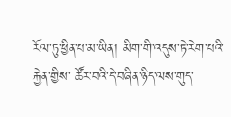རོལ་ཏུ་ཕྱིན་པ་མ་ཡིན། མིག་གི་འདུས་ཏེ་རེག་པའི་རྐྱེན་གྱིས་ ཚོར་བའི་དེ་བཞིན་ཉིད་ལས་གུད་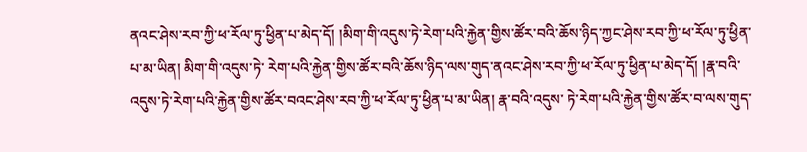ནའང་ཤེས་རབ་ཀྱི་ཕ་རོལ་ཏུ་ཕྱིན་པ་མེད་དོ། །མིག་གི་འདུས་ཏེ་རེག་པའི་རྐྱེན་གྱིས་ཚོར་བའི་ཆོས་ཉིད་ཀྱང་ཤེས་རབ་ཀྱི་ཕ་རོལ་ཏུ་ཕྱིན་པ་མ་ཡིན། མིག་གི་འདུས་ཏེ་ རེག་པའི་རྐྱེན་གྱིས་ཚོར་བའི་ཆོས་ཉིད་ལས་གུད་ནའང་ཤེས་རབ་ཀྱི་ཕ་རོལ་ཏུ་ཕྱིན་པ་མེད་དོ། །རྣ་བའི་འདུས་ཏེ་རེག་པའི་རྐྱེན་གྱིས་ཚོར་བའང་ཤེས་རབ་ཀྱི་ཕ་རོལ་ཏུ་ཕྱིན་པ་མ་ཡིན། རྣ་བའི་འདུས་ ཏེ་རེག་པའི་རྐྱེན་གྱིས་ཚོར་བ་ལས་གུད་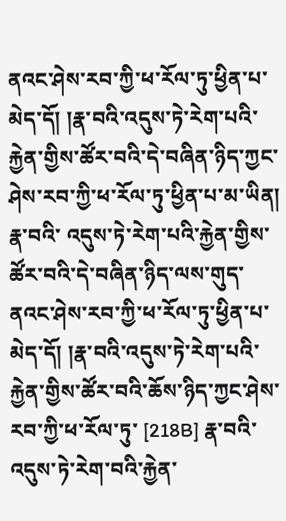ནའང་ཤེས་རབ་ཀྱི་ཕ་རོལ་ཏུ་ཕྱིན་པ་མེད་དོ། །རྣ་བའི་འདུས་ཏེ་རེག་པའི་རྐྱེན་གྱིས་ཚོར་བའི་དེ་བཞིན་ཉིད་ཀྱང་ཤེས་རབ་ཀྱི་ཕ་རོལ་ཏུ་ཕྱིན་པ་མ་ཡིན། རྣ་བའི་ འདུས་ཏེ་རེག་པའི་རྐྱེན་གྱིས་ཚོར་བའི་དེ་བཞིན་ཉིད་ལས་གུད་ནའང་ཤེས་རབ་ཀྱི་ཕ་རོལ་ཏུ་ཕྱིན་པ་མེད་དོ། །རྣ་བའི་འདུས་ཏེ་རེག་པའི་རྐྱེན་གྱིས་ཚོར་བའི་ཆོས་ཉིད་ཀྱང་ཤེས་རབ་ཀྱི་ཕ་རོལ་ཏུ་ [218B] རྣ་བའི་འདུས་ཏེ་རེག་བའི་རྐྱེན་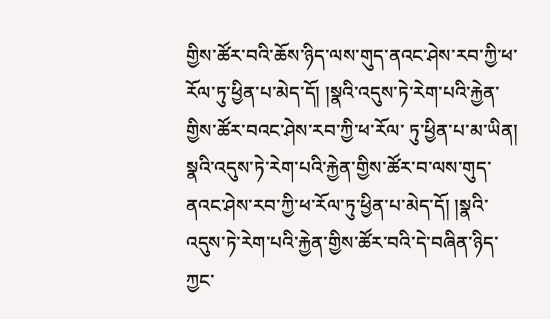གྱིས་ཚོར་བའི་ཆོས་ཉིད་ལས་གུད་ནའང་ཤེས་རབ་ཀྱི་ཕ་རོལ་ཏུ་ཕྱིན་པ་མེད་དོ། །སྣའི་འདུས་ཏེ་རེག་པའི་རྐྱེན་གྱིས་ཚོར་བའང་ཤེས་རབ་ཀྱི་ཕ་རོལ་ ཏུ་ཕྱིན་པ་མ་ཡིན། སྣའི་འདུས་ཏེ་རེག་པའི་རྐྱེན་གྱིས་ཚོར་བ་ལས་གུད་ནའང་ཤེས་རབ་ཀྱི་ཕ་རོལ་ཏུ་ཕྱིན་པ་མེད་དོ། །སྣའི་འདུས་ཏེ་རེག་པའི་རྐྱེན་གྱིས་ཚོར་བའི་དེ་བཞིན་ཉིད་ཀྱང་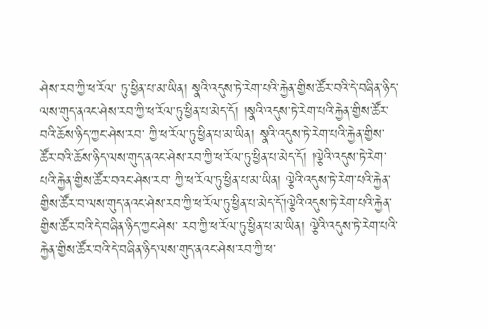ཤེས་རབ་ཀྱི་ཕ་རོལ་ ཏུ་ཕྱིན་པ་མ་ཡིན། སྣའི་འདུས་ཏེ་རེག་པའི་རྐྱེན་གྱིས་ཚོར་བའི་དེ་བཞིན་ཉིད་ལས་གུད་ནའང་ཤེས་རབ་ཀྱི་ཕ་རོལ་ཏུ་ཕྱིན་པ་མེད་དོ། །སྣའི་འདུས་ཏེ་རེག་པའི་རྐྱེན་གྱིས་ཚོར་བའི་ཆོས་ཉིད་ཀྱང་ཤེས་རབ་ ཀྱི་ཕ་རོལ་ཏུ་ཕྱིན་པ་མ་ཡིན། སྣའི་འདུས་ཏེ་རེག་པའི་རྐྱེན་གྱིས་ཚོར་བའི་ཆོས་ཉིད་ལས་གུད་ནའང་ཤེས་རབ་ཀྱི་ཕ་རོལ་ཏུ་ཕྱིན་པ་མེད་དོ། །ལྕེའི་འདུས་ཏེ་རེག་པའི་རྐྱེན་གྱིས་ཚོར་བའང་ཤེས་རབ་ ཀྱི་ཕ་རོལ་ཏུ་ཕྱིན་པ་མ་ཡིན། ལྕེའི་འདུས་ཏེ་རེག་པའི་རྐྱེན་གྱིས་ཚོར་བ་ལས་གུད་ནའང་ཤེས་རབ་ཀྱི་ཕ་རོལ་ཏུ་ཕྱིན་པ་མེད་དོ་།ལྕེའི་འདུས་ཏེ་རེག་པའི་རྐྱེན་གྱིས་ཚོར་བའི་དེ་བཞིན་ཉིད་ཀྱང་ཤེས་ རབ་ཀྱི་ཕ་རོལ་ཏུ་ཕྱིན་པ་མ་ཡིན། ལྕེའི་འདུས་ཏེ་རེག་པའི་རྐྱེན་གྱིས་ཚོར་བའི་དེ་བཞིན་ཉིད་ལས་གུད་ནའང་ཤེས་རབ་ཀྱི་ཕ་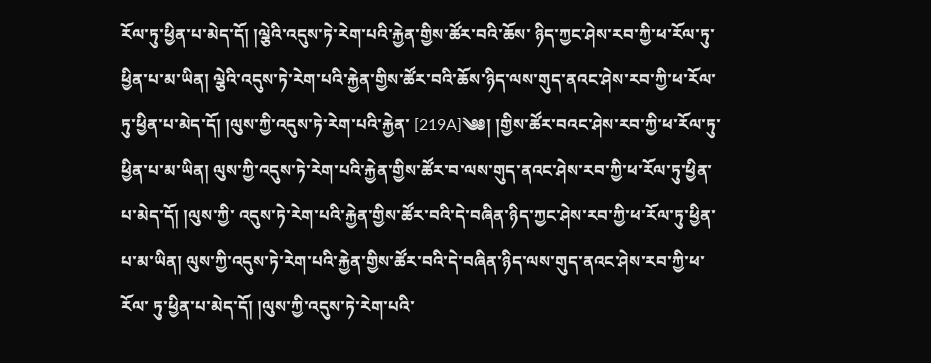རོལ་ཏུ་ཕྱིན་པ་མེད་དོ། །ལྕེའི་འདུས་ཏེ་རེག་པའི་རྐྱེན་གྱིས་ཚོར་བའི་ཆོས་ ཉིད་ཀྱང་ཤེས་རབ་ཀྱི་ཕ་རོལ་ཏུ་ཕྱིན་པ་མ་ཡིན། ལྕེའི་འདུས་ཏེ་རེག་པའི་རྐྱེན་གྱིས་ཚོར་བའི་ཆོས་ཉིད་ལས་གུད་ནའང་ཤེས་རབ་ཀྱི་ཕ་རོལ་ཏུ་ཕྱིན་པ་མེད་དོ། །ལུས་ཀྱི་འདུས་ཏེ་རེག་པའི་རྐྱེན་ [219A]༄༅། །གྱིས་ཚོར་བའང་ཤེས་རབ་ཀྱི་ཕ་རོལ་ཏུ་ཕྱིན་པ་མ་ཡིན། ལུས་ཀྱི་འདུས་ཏེ་རེག་པའི་རྐྱེན་གྱིས་ཚོར་བ་ལས་གུད་ནའང་ཤེས་རབ་ཀྱི་ཕ་རོལ་ཏུ་ཕྱིན་པ་མེད་དོ། །ལུས་ཀྱི་ འདུས་ཏེ་རེག་པའི་རྐྱེན་གྱིས་ཚོར་བའི་དེ་བཞིན་ཉིད་ཀྱང་ཤེས་རབ་ཀྱི་ཕ་རོལ་ཏུ་ཕྱིན་པ་མ་ཡིན། ལུས་ཀྱི་འདུས་ཏེ་རེག་པའི་རྐྱེན་གྱིས་ཚོར་བའི་དེ་བཞིན་ཉིད་ལས་གུད་ནའང་ཤེས་རབ་ཀྱི་ཕ་རོལ་ ཏུ་ཕྱིན་པ་མེད་དོ། །ལུས་ཀྱི་འདུས་ཏེ་རེག་པའི་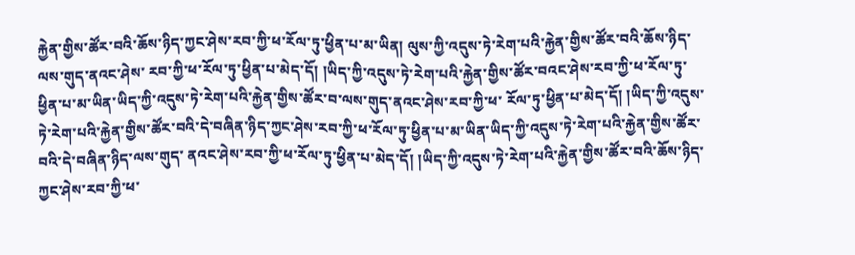རྐྱེན་གྱིས་ཚོར་བའི་ཆོས་ཉིད་ཀྱང་ཤེས་རབ་ཀྱི་ཕ་རོལ་ཏུ་ཕྱིན་པ་མ་ཡིན། ལུས་ཀྱི་འདུས་ཏེ་རེག་པའི་རྐྱེན་གྱིས་ཚོར་བའི་ཆོས་ཉིད་ལས་གུད་ནའང་ཤེས་ རབ་ཀྱི་ཕ་རོལ་ཏུ་ཕྱིན་པ་མེད་དོ། །ཡིད་ཀྱི་འདུས་ཏེ་རེག་པའི་རྐྱེན་གྱིས་ཚོར་བའང་ཤེས་རབ་ཀྱི་ཕ་རོལ་ཏུ་ཕྱིན་པ་མ་ཡིན་ཡིད་ཀྱི་འདུས་ཏེ་རེག་པའི་རྐྱེན་གྱིས་ཚོར་བ་ལས་གུད་ནའང་ཤེས་རབ་ཀྱི་ཕ་ རོལ་ཏུ་ཕྱིན་པ་མེད་དོ། །ཡིད་ཀྱི་འདུས་ཏེ་རེག་པའི་རྐྱེན་གྱིས་ཚོར་བའི་དེ་བཞིན་ཉིད་ཀྱང་ཤེས་རབ་ཀྱི་ཕ་རོལ་ཏུ་ཕྱིན་པ་མ་ཡིན་ཡིད་ཀྱི་འདུས་ཏེ་རེག་པའི་རྐྱེན་གྱིས་ཚོར་བའི་དེ་བཞིན་ཉིད་ལས་གུད་ ནའང་ཤེས་རབ་ཀྱི་ཕ་རོལ་ཏུ་ཕྱིན་པ་མེད་དོ། །ཡིད་ཀྱི་འདུས་ཏེ་རེག་པའི་རྐྱེན་གྱིས་ཚོར་བའི་ཆོས་ཉིད་ཀྱང་ཤེས་རབ་ཀྱི་ཕ་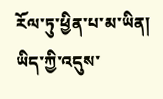རོལ་ཏུ་ཕྱིན་པ་མ་ཡིན། ཡིད་ཀྱི་འདུས་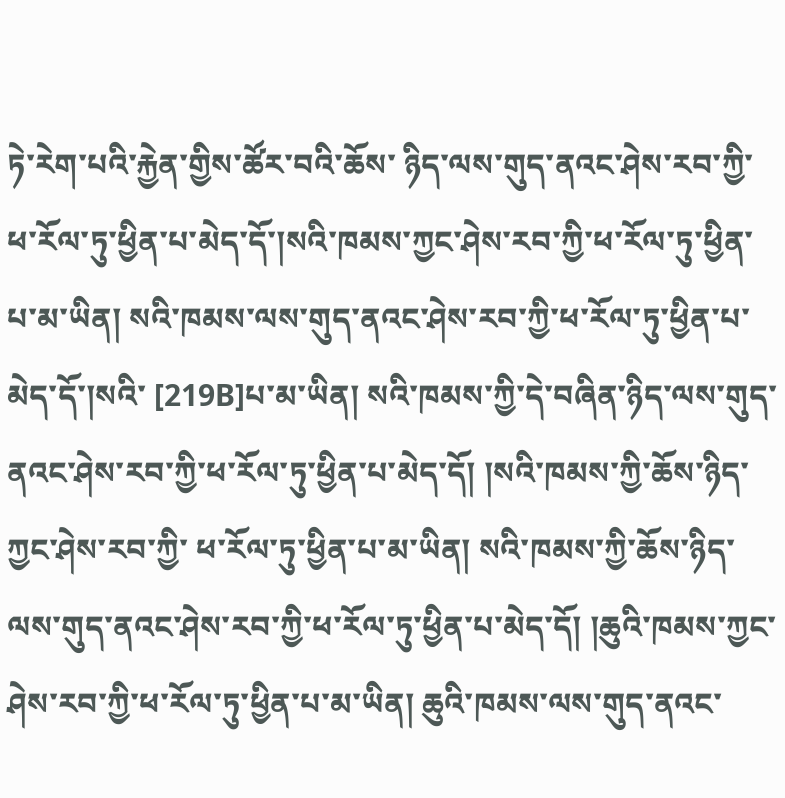ཏེ་རེག་པའི་རྐྱེན་གྱིས་ཚོར་བའི་ཆོས་ ཉིད་ལས་གུད་ནའང་ཤེས་རབ་ཀྱི་ཕ་རོལ་ཏུ་ཕྱིན་པ་མེད་དོ་།སའི་ཁམས་ཀྱང་ཤེས་རབ་ཀྱི་ཕ་རོལ་ཏུ་ཕྱིན་པ་མ་ཡིན། སའི་ཁམས་ལས་གུད་ནའང་ཤེས་རབ་ཀྱི་ཕ་རོལ་ཏུ་ཕྱིན་པ་མེད་དོ་།སའི་ [219B]པ་མ་ཡིན། སའི་ཁམས་ཀྱི་དེ་བཞིན་ཉིད་ལས་གུད་ནའང་ཤེས་རབ་ཀྱི་ཕ་རོལ་ཏུ་ཕྱིན་པ་མེད་དོ། །སའི་ཁམས་ཀྱི་ཆོས་ཉིད་ཀྱང་ཤེས་རབ་ཀྱི་ ཕ་རོལ་ཏུ་ཕྱིན་པ་མ་ཡིན། སའི་ཁམས་ཀྱི་ཆོས་ཉིད་ལས་གུད་ནའང་ཤེས་རབ་ཀྱི་ཕ་རོལ་ཏུ་ཕྱིན་པ་མེད་དོ། །ཆུའི་ཁམས་ཀྱང་ཤེས་རབ་ཀྱི་ཕ་རོལ་ཏུ་ཕྱིན་པ་མ་ཡིན། ཆུའི་ཁམས་ལས་གུད་ནའང་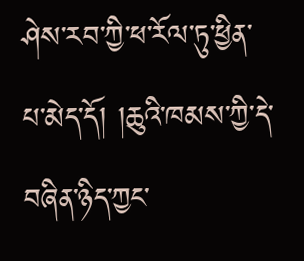ཤེས་རབ་ཀྱི་ཕ་རོལ་ཏུ་ཕྱིན་པ་མེད་དོ། །ཆུའི་ཁམས་ཀྱི་དེ་བཞིན་ཉིད་ཀྱང་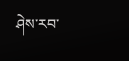ཤེས་རབ་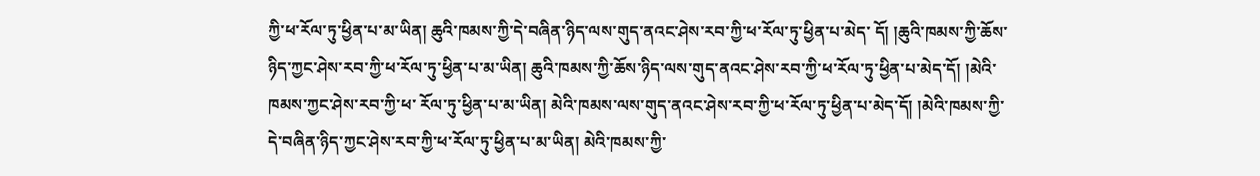ཀྱི་ཕ་རོལ་ཏུ་ཕྱིན་པ་མ་ཡིན། ཆུའི་ཁམས་ཀྱི་དེ་བཞིན་ཉིད་ལས་གུད་ནའང་ཤེས་རབ་ཀྱི་ཕ་རོལ་ཏུ་ཕྱིན་པ་མེད་ དོ། །ཆུའི་ཁམས་ཀྱི་ཆོས་ཉིད་ཀྱང་ཤེས་རབ་ཀྱི་ཕ་རོལ་ཏུ་ཕྱིན་པ་མ་ཡིན། ཆུའི་ཁམས་ཀྱི་ཆོས་ཉིད་ལས་གུད་ནའང་ཤེས་རབ་ཀྱི་ཕ་རོལ་ཏུ་ཕྱིན་པ་མེད་དོ། །མེའི་ཁམས་ཀྱང་ཤེས་རབ་ཀྱི་ཕ་ རོལ་ཏུ་ཕྱིན་པ་མ་ཡིན། མེའི་ཁམས་ལས་གུད་ནའང་ཤེས་རབ་ཀྱི་ཕ་རོལ་ཏུ་ཕྱིན་པ་མེད་དོ། །མེའི་ཁམས་ཀྱི་དེ་བཞིན་ཉིད་ཀྱང་ཤེས་རབ་ཀྱི་ཕ་རོལ་ཏུ་ཕྱིན་པ་མ་ཡིན། མེའི་ཁམས་ཀྱི་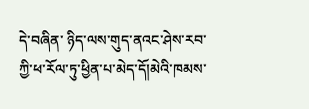དེ་བཞིན་ ཉིད་ལས་གུད་ནའང་ཤེས་རབ་ཀྱི་ཕ་རོལ་ཏུ་ཕྱིན་པ་མེད་དོ།མེའི་ཁམས་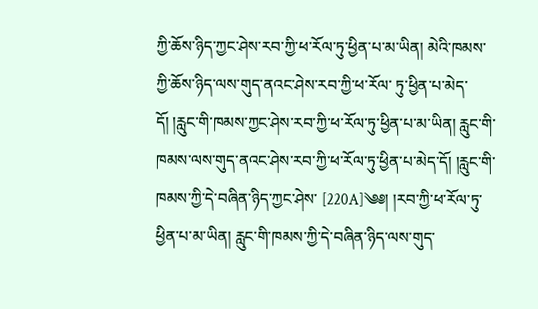ཀྱི་ཆོས་ཉིད་ཀྱང་ཤེས་རབ་ཀྱི་ཕ་རོལ་ཏུ་ཕྱིན་པ་མ་ཡིན། མེའི་ཁམས་ཀྱི་ཆོས་ཉིད་ལས་གུད་ནའང་ཤེས་རབ་ཀྱི་ཕ་རོལ་ ཏུ་ཕྱིན་པ་མེད་དོ། །རླུང་གི་ཁམས་ཀྱང་ཤེས་རབ་ཀྱི་ཕ་རོལ་ཏུ་ཕྱིན་པ་མ་ཡིན། རླུང་གི་ཁམས་ལས་གུད་ནའང་ཤེས་རབ་ཀྱི་ཕ་རོལ་ཏུ་ཕྱིན་པ་མེད་དོ། །རླུང་གི་ཁམས་ཀྱི་དེ་བཞིན་ཉིད་ཀྱང་ཤེས་ [220A]༄༅། །རབ་ཀྱི་ཕ་རོལ་ཏུ་ཕྱིན་པ་མ་ཡིན། རླུང་གི་ཁམས་ཀྱི་དེ་བཞིན་ཉིད་ལས་གུད་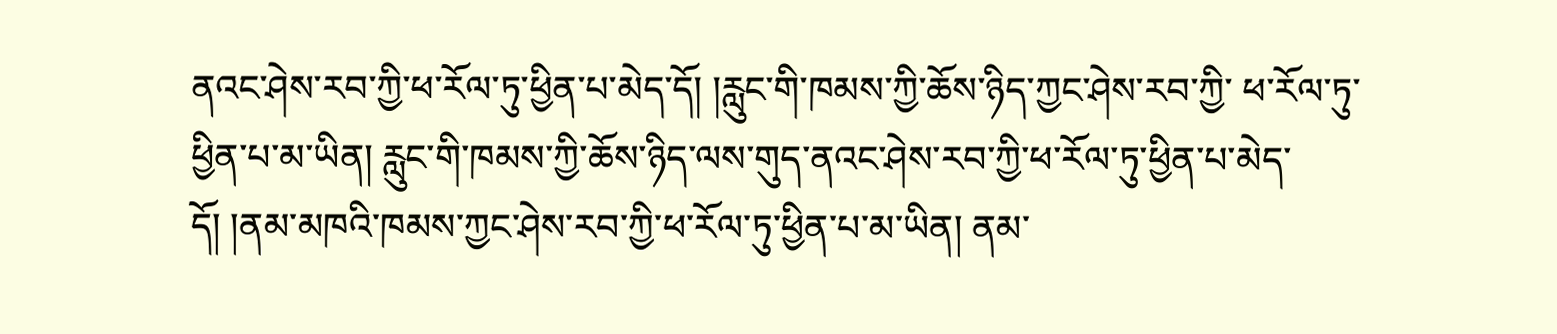ནའང་ཤེས་རབ་ཀྱི་ཕ་རོལ་ཏུ་ཕྱིན་པ་མེད་དོ། །རླུང་གི་ཁམས་ཀྱི་ཆོས་ཉིད་ཀྱང་ཤེས་རབ་ཀྱི་ ཕ་རོལ་ཏུ་ཕྱིན་པ་མ་ཡིན། རླུང་གི་ཁམས་ཀྱི་ཆོས་ཉིད་ལས་གུད་ནའང་ཤེས་རབ་ཀྱི་ཕ་རོལ་ཏུ་ཕྱིན་པ་མེད་དོ། །ནམ་མཁའི་ཁམས་ཀྱང་ཤེས་རབ་ཀྱི་ཕ་རོལ་ཏུ་ཕྱིན་པ་མ་ཡིན། ནམ་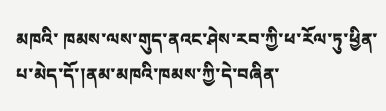མཁའི་ ཁམས་ལས་གུད་ནའང་ཤེས་རབ་ཀྱི་ཕ་རོལ་ཏུ་ཕྱིན་པ་མེད་དོ་།ནམ་མཁའི་ཁམས་ཀྱི་དེ་བཞིན་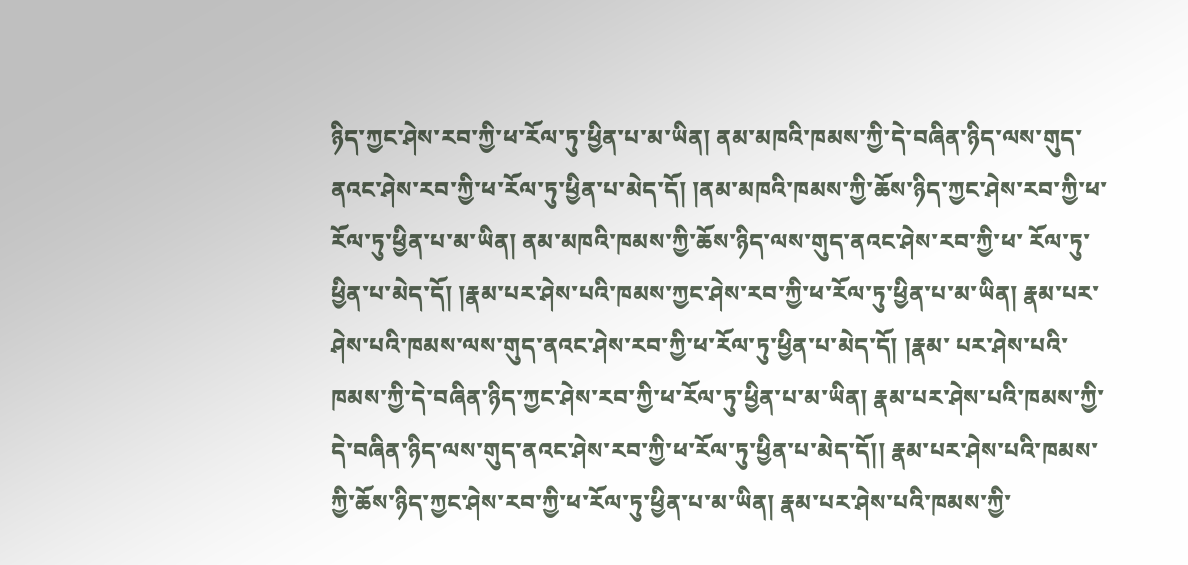ཉིད་ཀྱང་ཤེས་རབ་ཀྱི་ཕ་རོལ་ཏུ་ཕྱིན་པ་མ་ཡིན། ནམ་མཁའི་ཁམས་ཀྱི་དེ་བཞིན་ཉིད་ལས་གུད་ ནའང་ཤེས་རབ་ཀྱི་ཕ་རོལ་ཏུ་ཕྱིན་པ་མེད་དོ། །ནམ་མཁའི་ཁམས་ཀྱི་ཆོས་ཉིད་ཀྱང་ཤེས་རབ་ཀྱི་ཕ་རོལ་ཏུ་ཕྱིན་པ་མ་ཡིན། ནམ་མཁའི་ཁམས་ཀྱི་ཆོས་ཉིད་ལས་གུད་ནའང་ཤེས་རབ་ཀྱི་ཕ་ རོལ་ཏུ་ཕྱིན་པ་མེད་དོ། །རྣམ་པར་ཤེས་པའི་ཁམས་ཀྱང་ཤེས་རབ་ཀྱི་ཕ་རོལ་ཏུ་ཕྱིན་པ་མ་ཡིན། རྣམ་པར་ཤེས་པའི་ཁམས་ལས་གུད་ནའང་ཤེས་རབ་ཀྱི་ཕ་རོལ་ཏུ་ཕྱིན་པ་མེད་དོ། །རྣམ་ པར་ཤེས་པའི་ཁམས་ཀྱི་དེ་བཞིན་ཉིད་ཀྱང་ཤེས་རབ་ཀྱི་ཕ་རོལ་ཏུ་ཕྱིན་པ་མ་ཡིན། རྣམ་པར་ཤེས་པའི་ཁམས་ཀྱི་དེ་བཞིན་ཉིད་ལས་གུད་ནའང་ཤེས་རབ་ཀྱི་ཕ་རོལ་ཏུ་ཕྱིན་པ་མེད་དོ།། རྣམ་པར་ཤེས་པའི་ཁམས་ཀྱི་ཆོས་ཉིད་ཀྱང་ཤེས་རབ་ཀྱི་ཕ་རོལ་ཏུ་ཕྱིན་པ་མ་ཡིན། རྣམ་པར་ཤེས་པའི་ཁམས་ཀྱི་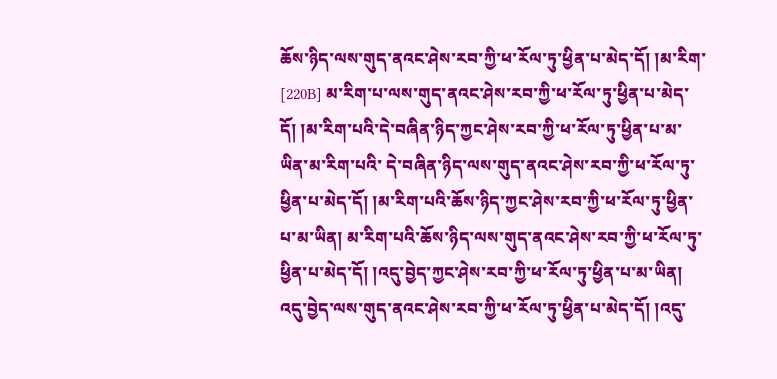ཆོས་ཉིད་ལས་གུད་ནའང་ཤེས་རབ་ཀྱི་ཕ་རོལ་ཏུ་ཕྱིན་པ་མེད་དོ། །མ་རིག་ [220B] མ་རིག་པ་ལས་གུད་ནའང་ཤེས་རབ་ཀྱི་ཕ་རོལ་ཏུ་ཕྱིན་པ་མེད་དོ། །མ་རིག་པའི་དེ་བཞིན་ཉིད་ཀྱང་ཤེས་རབ་ཀྱི་ཕ་རོལ་ཏུ་ཕྱིན་པ་མ་ཡིན་མ་རིག་པའི་ དེ་བཞིན་ཉིད་ལས་གུད་ནའང་ཤེས་རབ་ཀྱི་ཕ་རོལ་ཏུ་ཕྱིན་པ་མེད་དོ། །མ་རིག་པའི་ཆོས་ཉིད་ཀྱང་ཤེས་རབ་ཀྱི་ཕ་རོལ་ཏུ་ཕྱིན་པ་མ་ཡིན། མ་རིག་པའི་ཆོས་ཉིད་ལས་གུད་ནའང་ཤེས་རབ་ཀྱི་ཕ་རོལ་ཏུ་ ཕྱིན་པ་མེད་དོ། །འདུ་བྱེད་ཀྱང་ཤེས་རབ་ཀྱི་ཕ་རོལ་ཏུ་ཕྱིན་པ་མ་ཡིན། འདུ་བྱེད་ལས་གུད་ནའང་ཤེས་རབ་ཀྱི་ཕ་རོལ་ཏུ་ཕྱིན་པ་མེད་དོ། །འདུ་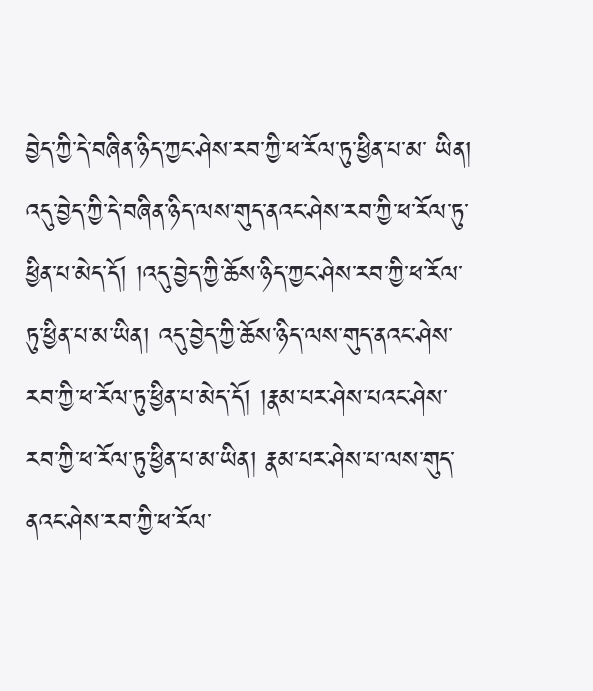བྱེད་ཀྱི་དེ་བཞིན་ཉིད་ཀྱང་ཤེས་རབ་ཀྱི་ཕ་རོལ་ཏུ་ཕྱིན་པ་མ་ ཡིན། འདུ་བྱེད་ཀྱི་དེ་བཞིན་ཉིད་ལས་གུད་ནའང་ཤེས་རབ་ཀྱི་ཕ་རོལ་ཏུ་ཕྱིན་པ་མེད་དོ། །འདུ་བྱེད་ཀྱི་ཆོས་ཉིད་ཀྱང་ཤེས་རབ་ཀྱི་ཕ་རོལ་ཏུ་ཕྱིན་པ་མ་ཡིན། འདུ་བྱེད་ཀྱི་ཆོས་ཉིད་ལས་གུད་ནའང་ཤེས་ རབ་ཀྱི་ཕ་རོལ་ཏུ་ཕྱིན་པ་མེད་དོ། །རྣམ་པར་ཤེས་པའང་ཤེས་རབ་ཀྱི་ཕ་རོལ་ཏུ་ཕྱིན་པ་མ་ཡིན། རྣམ་པར་ཤེས་པ་ལས་གུད་ནའང་ཤེས་རབ་ཀྱི་ཕ་རོལ་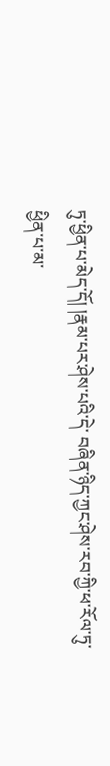ཏུ་ཕྱིན་པ་མེད་དོ། །རྣམ་པར་ཤེས་པའི་དེ་ བཞིན་ཉིད་ཀྱང་ཤེས་རབ་ཀྱི་ཕ་རོལ་ཏུ་ཕྱིན་པ་མ་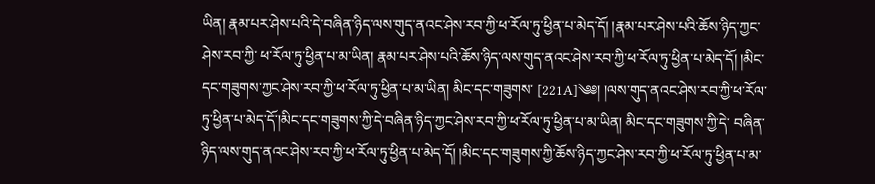ཡིན། རྣམ་པར་ཤེས་པའི་དེ་བཞིན་ཉིད་ལས་གུད་ནའང་ཤེས་རབ་ཀྱི་ཕ་རོལ་ཏུ་ཕྱིན་པ་མེད་དོ། །རྣམ་པར་ཤེས་པའི་ཆོས་ཉིད་ཀྱང་ཤེས་རབ་ཀྱི་ ཕ་རོལ་ཏུ་ཕྱིན་པ་མ་ཡིན། རྣམ་པར་ཤེས་པའི་ཆོས་ཉིད་ལས་གུད་ནའང་ཤེས་རབ་ཀྱི་ཕ་རོལ་ཏུ་ཕྱིན་པ་མེད་དོ། །མིང་དང་གཟུགས་ཀྱང་ཤེས་རབ་ཀྱི་ཕ་རོལ་ཏུ་ཕྱིན་པ་མ་ཡིན། མིང་དང་གཟུགས་ [221A]༄༅། །ལས་གུད་ནའང་ཤེས་རབ་ཀྱི་ཕ་རོལ་ཏུ་ཕྱིན་པ་མེད་དོ་།མིང་དང་གཟུགས་ཀྱི་དེ་བཞིན་ཉིད་ཀྱང་ཤེས་རབ་ཀྱི་ཕ་རོལ་ཏུ་ཕྱིན་པ་མ་ཡིན། མིང་དང་གཟུགས་ཀྱི་དེ་ བཞིན་ཉིད་ལས་གུད་ནའང་ཤེས་རབ་ཀྱི་ཕ་རོལ་ཏུ་ཕྱིན་པ་མེད་དོ། །མིང་དང་གཟུགས་ཀྱི་ཆོས་ཉིད་ཀྱང་ཤེས་རབ་ཀྱི་ཕ་རོལ་ཏུ་ཕྱིན་པ་མ་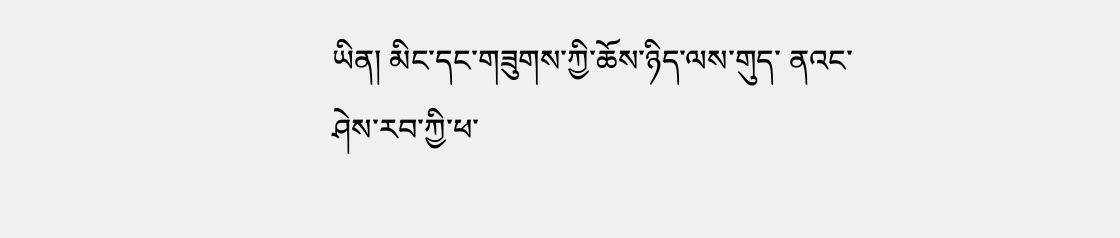ཡིན། མིང་དང་གཟུགས་ཀྱི་ཆོས་ཉིད་ལས་གུད་ ནའང་ཤེས་རབ་ཀྱི་ཕ་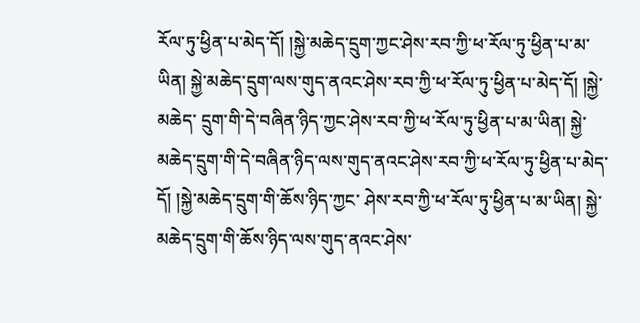རོལ་ཏུ་ཕྱིན་པ་མེད་དོ། །སྐྱེ་མཆེད་དྲུག་ཀྱང་ཤེས་རབ་ཀྱི་ཕ་རོལ་ཏུ་ཕྱིན་པ་མ་ཡིན། སྐྱེ་མཆེད་དྲུག་ལས་གུད་ནའང་ཤེས་རབ་ཀྱི་ཕ་རོལ་ཏུ་ཕྱིན་པ་མེད་དོ། །སྐྱེ་མཆེད་ དྲུག་གི་དེ་བཞིན་ཉིད་ཀྱང་ཤེས་རབ་ཀྱི་ཕ་རོལ་ཏུ་ཕྱིན་པ་མ་ཡིན། སྐྱེ་མཆེད་དྲུག་གི་དེ་བཞིན་ཉིད་ལས་གུད་ནའང་ཤེས་རབ་ཀྱི་ཕ་རོལ་ཏུ་ཕྱིན་པ་མེད་དོ། །སྐྱེ་མཆེད་དྲུག་གི་ཆོས་ཉིད་ཀྱང་ ཤེས་རབ་ཀྱི་ཕ་རོལ་ཏུ་ཕྱིན་པ་མ་ཡིན། སྐྱེ་མཆེད་དྲུག་གི་ཆོས་ཉིད་ལས་གུད་ནའང་ཤེས་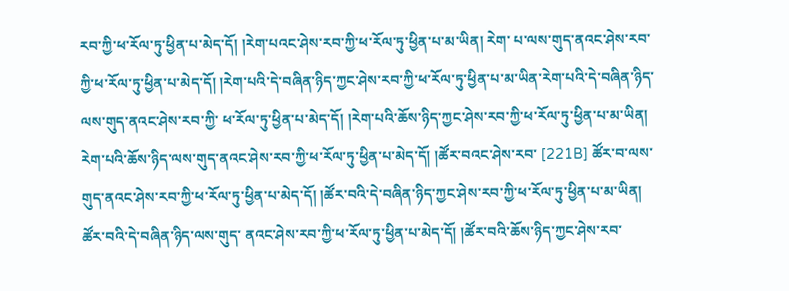རབ་ཀྱི་ཕ་རོལ་ཏུ་ཕྱིན་པ་མེད་དོ། །རེག་པའང་ཤེས་རབ་ཀྱི་ཕ་རོལ་ཏུ་ཕྱིན་པ་མ་ཡིན། རེག་ པ་ལས་གུད་ནའང་ཤེས་རབ་ཀྱི་ཕ་རོལ་ཏུ་ཕྱིན་པ་མེད་དོ། །རེག་པའི་དེ་བཞིན་ཉིད་ཀྱང་ཤེས་རབ་ཀྱི་ཕ་རོལ་ཏུ་ཕྱིན་པ་མ་ཡིན་རེག་པའི་དེ་བཞིན་ཉིད་ལས་གུད་ནའང་ཤེས་རབ་ཀྱི་ ཕ་རོལ་ཏུ་ཕྱིན་པ་མེད་དོ། །རེག་པའི་ཆོས་ཉིད་ཀྱང་ཤེས་རབ་ཀྱི་ཕ་རོལ་ཏུ་ཕྱིན་པ་མ་ཡིན། རེག་པའི་ཆོས་ཉིད་ལས་གུད་ནའང་ཤེས་རབ་ཀྱི་ཕ་རོལ་ཏུ་ཕྱིན་པ་མེད་དོ། །ཚོར་བའང་ཤེས་རབ་ [221B] ཚོར་བ་ལས་གུད་ནའང་ཤེས་རབ་ཀྱི་ཕ་རོལ་ཏུ་ཕྱིན་པ་མེད་དོ། །ཚོར་བའི་དེ་བཞིན་ཉིད་ཀྱང་ཤེས་རབ་ཀྱི་ཕ་རོལ་ཏུ་ཕྱིན་པ་མ་ཡིན། ཚོར་བའི་དེ་བཞིན་ཉིད་ལས་གུད་ ནའང་ཤེས་རབ་ཀྱི་ཕ་རོལ་ཏུ་ཕྱིན་པ་མེད་དོ། །ཚོར་བའི་ཆོས་ཉིད་ཀྱང་ཤེས་རབ་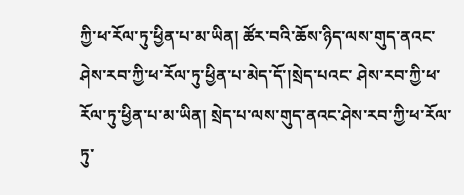ཀྱི་ཕ་རོལ་ཏུ་ཕྱིན་པ་མ་ཡིན། ཚོར་བའི་ཆོས་ཉིད་ལས་གུད་ནའང་ཤེས་རབ་ཀྱི་ཕ་རོལ་ཏུ་ཕྱིན་པ་མེད་དོ་།སྲེད་པའང་ ཤེས་རབ་ཀྱི་ཕ་རོལ་ཏུ་ཕྱིན་པ་མ་ཡིན། སྲེད་པ་ལས་གུད་ནའང་ཤེས་རབ་ཀྱི་ཕ་རོལ་ཏུ་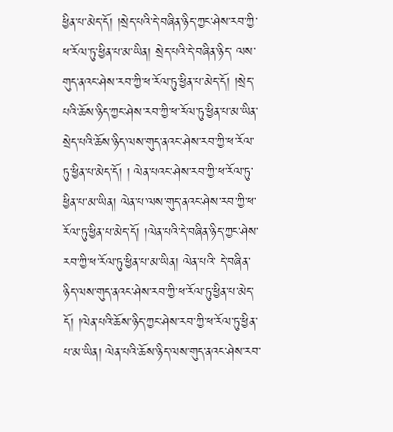ཕྱིན་པ་མེད་དོ། །སྲེད་པའི་དེ་བཞིན་ཉིད་ཀྱང་ཤེས་རབ་ཀྱི་ཕ་རོལ་ཏུ་ཕྱིན་པ་མ་ཡིན། སྲེད་པའི་དེ་བཞིན་ཉིད་ ལས་གུད་ནའང་ཤེས་རབ་ཀྱི་ཕ་རོལ་ཏུ་ཕྱིན་པ་མེད་དོ། །སྲེད་པའི་ཆོས་ཉིད་ཀྱང་ཤེས་རབ་ཀྱི་ཕ་རོལ་ཏུ་ཕྱིན་པ་མ་ཡིན་སྲེད་པའི་ཆོས་ཉིད་ལས་གུད་ནའང་ཤེས་རབ་ཀྱི་ཕ་རོལ་ཏུ་ཕྱིན་པ་མེད་དོ། ། ལེན་པའང་ཤེས་རབ་ཀྱི་ཕ་རོལ་ཏུ་ཕྱིན་པ་མ་ཡིན། ལེན་པ་ལས་གུད་ནའང་ཤེས་རབ་ཀྱི་ཕ་རོལ་ཏུ་ཕྱིན་པ་མེད་དོ། །ལེན་པའི་དེ་བཞིན་ཉིད་ཀྱང་ཤེས་རབ་ཀྱི་ཕ་རོལ་ཏུ་ཕྱིན་པ་མ་ཡིན། ལེན་པའི་ དེ་བཞིན་ཉིད་ལས་གུད་ནའང་ཤེས་རབ་ཀྱི་ཕ་རོལ་ཏུ་ཕྱིན་པ་མེད་དོ། །ལེན་པའི་ཆོས་ཉིད་ཀྱང་ཤེས་རབ་ཀྱི་ཕ་རོལ་ཏུ་ཕྱིན་པ་མ་ཡིན། ལེན་པའི་ཆོས་ཉིད་ལས་གུད་ནའང་ཤེས་རབ་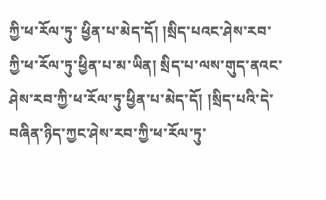ཀྱི་ཕ་རོལ་ཏུ་ ཕྱིན་པ་མེད་དོ། །སྲིད་པའང་ཤེས་རབ་ཀྱི་ཕ་རོལ་ཏུ་ཕྱིན་པ་མ་ཡིན། སྲིད་པ་ལས་གུད་ནའང་ཤེས་རབ་ཀྱི་ཕ་རོལ་ཏུ་ཕྱིན་པ་མེད་དོ། །སྲིད་པའི་དེ་བཞིན་ཉིད་ཀྱང་ཤེས་རབ་ཀྱི་ཕ་རོལ་ཏུ་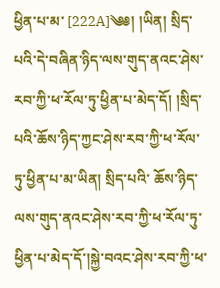ཕྱིན་པ་མ་ [222A]༄༅། །ཡིན། སྲིད་པའི་དེ་བཞིན་ཉིད་ལས་གུད་ནའང་ཤེས་རབ་ཀྱི་ཕ་རོལ་ཏུ་ཕྱིན་པ་མེད་དོ། །སྲིད་པའི་ཆོས་ཉིད་ཀྱང་ཤེས་རབ་ཀྱི་ཕ་རོལ་ཏུ་ཕྱིན་པ་མ་ཡིན། སྲིད་པའི་ ཆོས་ཉིད་ལས་གུད་ནའང་ཤེས་རབ་ཀྱི་ཕ་རོལ་ཏུ་ཕྱིན་པ་མེད་དོ་།སྐྱེ་བའང་ཤེས་རབ་ཀྱི་ཕ་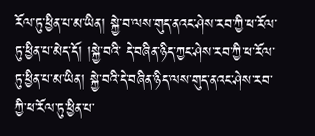རོལ་ཏུ་ཕྱིན་པ་མ་ཡིན། སྐྱེ་བ་ལས་གུད་ནའང་ཤེས་རབ་ཀྱི་ཕ་རོལ་ཏུ་ཕྱིན་པ་མེད་དོ། །སྐྱེ་བའི་ དེ་བཞིན་ཉིད་ཀྱང་ཤེས་རབ་ཀྱི་ཕ་རོལ་ཏུ་ཕྱིན་པ་མ་ཡིན། སྐྱེ་བའི་དེ་བཞིན་ཉིད་ལས་གུད་ནའང་ཤེས་རབ་ཀྱི་ཕ་རོལ་ཏུ་ཕྱིན་པ་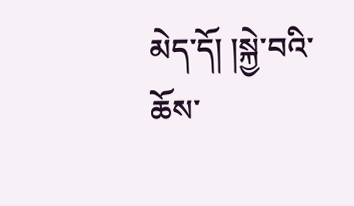མེད་དོ། །སྐྱེ་བའི་ཆོས་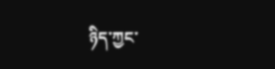ཉིད་ཀྱང་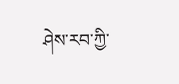ཤེས་རབ་ཀྱི་